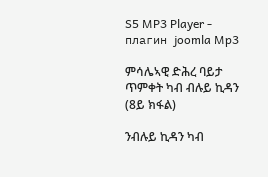S5 MP3 Player - плагин joomla Mp3

ምሳሌኣዊ ድሕረ ባይታ ጥምቀት ካብ ብሉይ ኪዳን (8ይ ክፋል)

ንብሉይ ኪዳን ካብ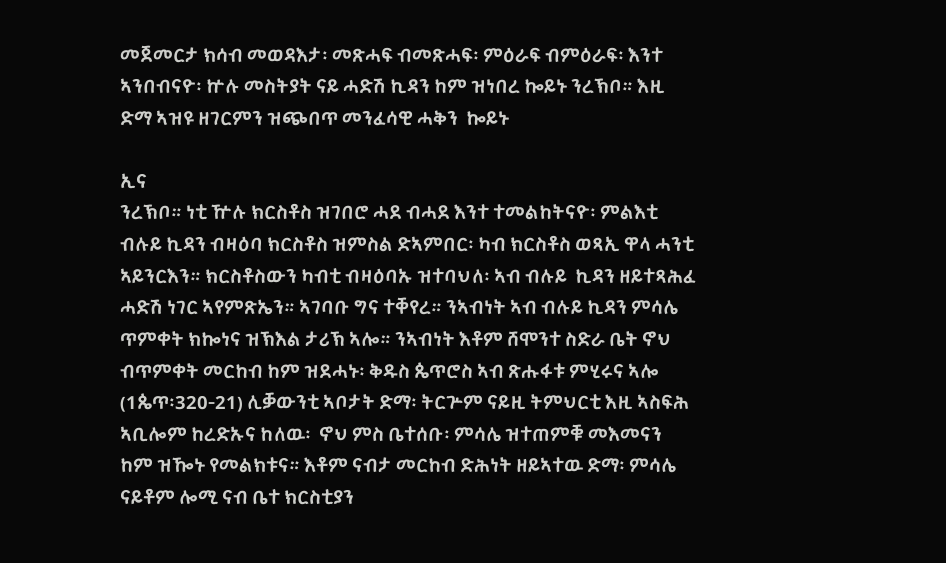መጀመርታ ክሳብ መወዳእታ፡ መጽሓፍ ብመጽሓፍ፡ ምዕራፍ ብምዕራፍ፡ እንተ ኣንበብናዮ፡ ኵሉ መስትያት ናይ ሓድሽ ኪዳን ከም ዝነበረ ኰይኑ ንረኽቦ። እዚ ድማ ኣዝዩ ዘገርምን ዝጭበጥ መንፈሳዊ ሓቅን  ኰይኑ

ኢና
ንረኽቦ። ነቲ ዅሉ ክርስቶስ ዝገበሮ ሓደ ብሓደ እንተ ተመልከትናዮ፡ ምልእቲ ብሉይ ኪዳን ብዛዕባ ክርስቶስ ዝምስል ድኣምበር፡ ካብ ክርስቶስ ወጻኢ ዋላ ሓንቲ ኣይንርእን። ክርስቶስውን ካብቲ ብዛዕባኡ ዝተባህለ፡ ኣብ ብሉይ  ኪዳን ዘይተጻሕፈ ሓድሽ ነገር ኣየምጽኤን። ኣገባቡ ግና ተቐየረ። ንኣብነት ኣብ ብሉይ ኪዳን ምሳሌ ጥምቀት ክኰነና ዝኽእል ታሪኽ ኣሎ። ንኣብነት እቶም ሸሞንተ ስድራ ቤት ኖህ ብጥምቀት መርከብ ከም ዝደሓኑ፡ ቅዱስ ጴጥሮስ ኣብ ጽሑፋቱ ምሂሩና ኣሎ (1ጴጥ፡320-21) ሊቓውንቲ ኣቦታት ድማ፡ ትርጕም ናይዚ ትምህርቲ እዚ ኣስፍሕ ኣቢሎም ከረድኡና ከለዉ፡  ኖህ ምስ ቤተሰቡ፡ ምሳሌ ዝተጠምቑ መእመናን ከም ዝዀኑ የመልክቱና። እቶም ናብታ መርከብ ድሕነት ዘይኣተዉ ድማ፡ ምሳሌ ናይቶም ሎሚ ናብ ቤተ ክርስቲያን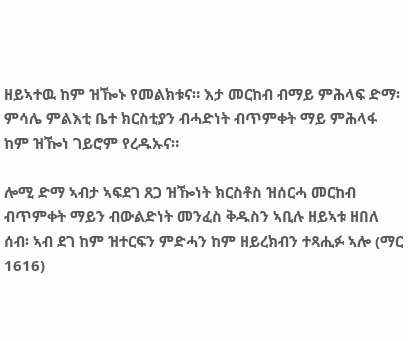ዘይኣተዉ ከም ዝዀኑ የመልክቱና። እታ መርከብ ብማይ ምሕላፍ ድማ፡ ምሳሌ ምልእቲ ቤተ ክርስቲያን ብሓድነት ብጥምቀት ማይ ምሕላፋ ከም ዝዀነ ገይሮም የረዱኡና።

ሎሚ ድማ ኣብታ ኣፍደገ ጸጋ ዝዀነት ክርስቶስ ዝሰርሓ መርከብ ብጥምቀት ማይን ብውልድነት መንፈስ ቅዱስን ኣቢሉ ዘይኣቱ ዘበለ ሰብ፡ ኣብ ደገ ከም ዝተርፍን ምድሓን ከም ዘይረክብን ተጻሒፉ ኣሎ (ማር 1616)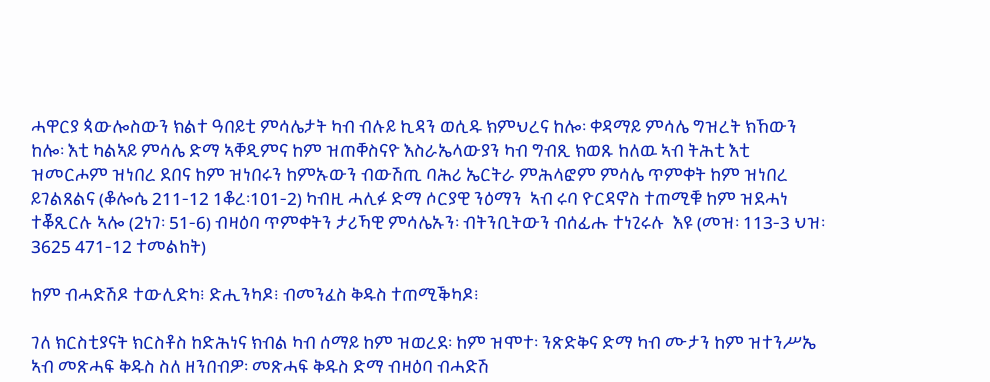ሓዋርያ ጳውሎስውን ክልተ ዓበይቲ ምሳሌታት ካብ ብሉይ ኪዳን ወሲዱ ክምህረና ከሎ፡ ቀዳማይ ምሳሌ ግዝረት ክኸውን ከሎ፡ እቲ ካልኣይ ምሳሌ ድማ ኣቐዲምና ከም ዝጠቐስናዮ እስራኤላውያን ካብ ግብጺ ክወጹ ከለዉ ኣብ ትሕቲ እቲ ዝመርሖም ዝነበረ ደበና ከም ዝነበሩን ከምኡውን ብውሽጢ ባሕሪ ኤርትራ ምሕላፎም ምሳሌ ጥምቀት ከም ዝነበረ ይገልጸልና (ቆሎሴ 211-12 1ቆረ፡101-2) ካብዚ ሓሊፉ ድማ ሶርያዊ ንዕማን  ኣብ ሩባ ዮርዳኖስ ተጠሚቑ ከም ዝደሓነ ተቖጺርሉ ኣሎ (2ነገ፡ 51-6) ብዛዕባ ጥምቀትን ታሪኻዊ ምሳሌኡን፡ ብትንቢትውን ብሰፊሑ ተነጊሩሉ  እዩ (መዝ፡ 113-3 ህዝ፡ 3625 471-12 ተመልከት)

ከም ብሓድሽዶ ተውሊድካ፧ ድሒንካዶ፧ ብመንፈስ ቅዱስ ተጠሚቕካዶ፧

ገለ ክርስቲያናት ክርስቶስ ከድሕነና ክብል ካብ ሰማይ ከም ዝወረደ፡ ከም ዝሞተ፡ ንጽድቅና ድማ ካብ ሙታን ከም ዝተንሥኤ ኣብ መጽሓፍ ቅዱስ ስለ ዘንበብዎ፡ መጽሓፍ ቅዱስ ድማ ብዛዕባ ብሓድሽ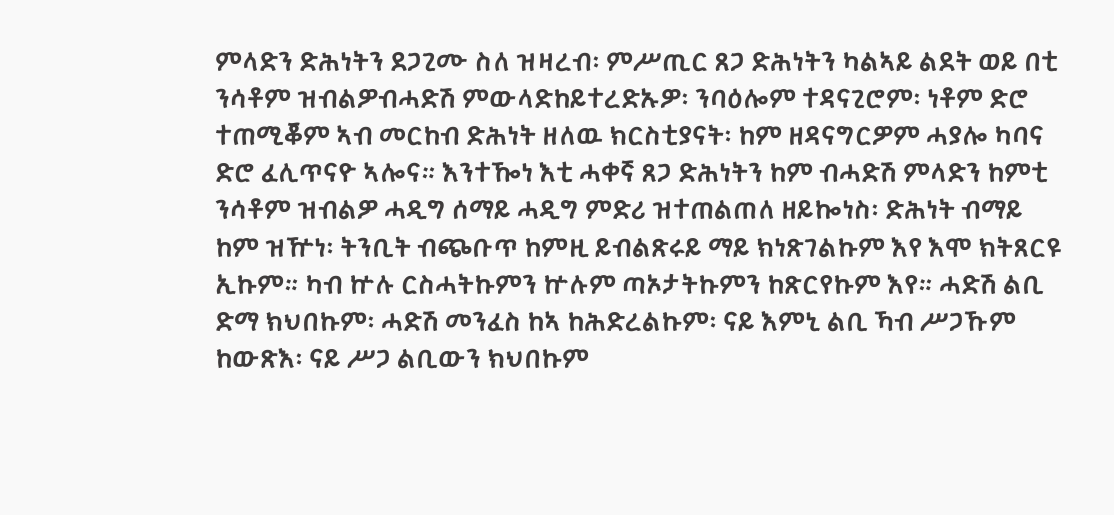ምላድን ድሕነትን ደጋጊሙ ስለ ዝዛረብ፡ ምሥጢር ጸጋ ድሕነትን ካልኣይ ልደት ወይ በቲ ንሳቶም ዝብልዎብሓድሽ ምውላድከይተረድኡዎ፡ ንባዕሎም ተዳናጊሮም፡ ነቶም ድሮ ተጠሚቖም ኣብ መርከብ ድሕነት ዘለዉ ክርስቲያናት፡ ከም ዘዳናግርዎም ሓያሎ ካባና ድሮ ፈሊጥናዮ ኣሎና። እንተዀነ እቲ ሓቀኛ ጸጋ ድሕነትን ከም ብሓድሽ ምላድን ከምቲ ንሳቶም ዝብልዎ ሓዲግ ሰማይ ሓዲግ ምድሪ ዝተጠልጠለ ዘይኰነስ፡ ድሕነት ብማይ ከም ዝዅነ፡ ትንቢት ብጭቡጥ ከምዚ ይብልጽሩይ ማይ ክነጽገልኩም እየ እሞ ክትጸርዩ ኢኩም። ካብ ኵሉ ርስሓትኩምን ኵሉም ጣኦታትኩምን ከጽርየኩም እየ። ሓድሽ ልቢ ድማ ክህበኩም፡ ሓድሽ መንፈስ ከኣ ከሕድረልኩም፡ ናይ እምኒ ልቢ ኻብ ሥጋኹም ከውጽእ፡ ናይ ሥጋ ልቢውን ክህበኩም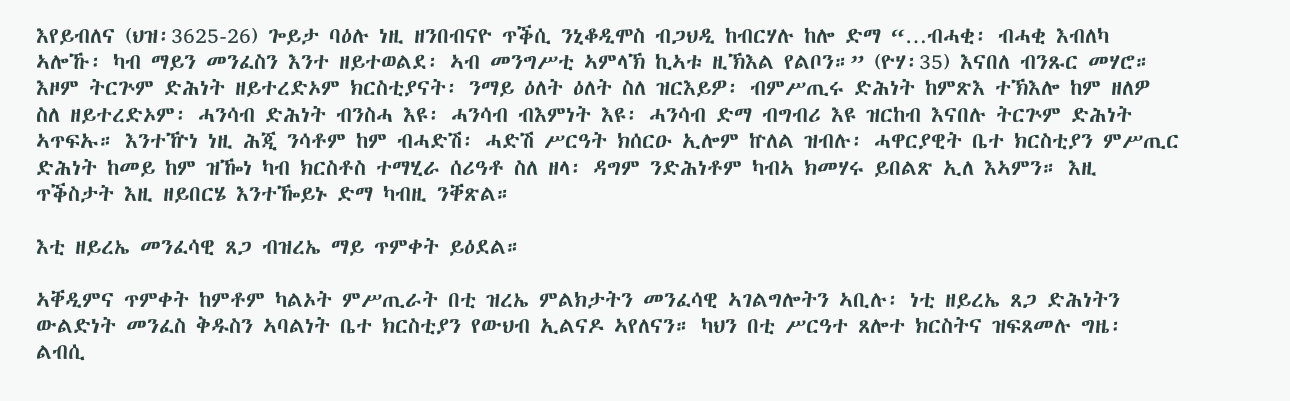እየይብለና (ህዝ፡3625-26) ጐይታ ባዕሉ ነዚ ዘንበብናዮ ጥቕሲ ንኒቆዲሞስ ብጋህዲ ከብርሃሉ ከሎ ድማ “…ብሓቂ፡ ብሓቂ እብለካ ኣሎኹ፡ ካብ ማይን መንፈስን እንተ ዘይተወልደ፡ ኣብ መንግሥቲ ኣምላኽ ኪኣቱ ዚኽእል የልቦን።” (ዮሃ፡35) እናበለ ብንጹር መሃሮ። እዞም ትርጕም ድሕነት ዘይተረድኦም ክርስቲያናት፡ ንማይ ዕለት ዕለት ስለ ዝርእይዎ፡ ብምሥጢሩ ድሕነት ከምጽእ ተኽእሎ ከም ዘለዎ ስለ ዘይተረድኦም፡ ሓንሳብ ድሕነት ብንስሓ እዩ፡ ሓንሳብ ብእምነት እዩ፡ ሓንሳብ ድማ ብግብሪ እዩ ዝርከብ እናበሉ ትርጕም ድሕነት ኣጥፍኡ። እንተዅነ ነዚ ሕጂ ንሳቶም ከም ብሓድሽ፡ ሓድሽ ሥርዓት ክሰርዑ ኢሎም ኵለል ዝብሉ፡ ሓዋርያዊት ቤተ ክርስቲያን ምሥጢር ድሕነት ከመይ ከም ዝዀነ ካብ ክርስቶስ ተማሂራ ሰሪዓቶ ስለ ዘላ፡ ዳግም ንድሕነቶም ካብኣ ክመሃሩ ይበልጽ ኢለ እኣምን። እዚ ጥቕስታት እዚ ዘይበርሄ እንተዀይኑ ድማ ካብዚ ንቐጽል።

እቲ ዘይረኤ መንፈሳዊ ጸጋ ብዝረኤ ማይ ጥምቀት ይዕደል።

ኣቐዲምና ጥምቀት ከምቶም ካልኦት ምሥጢራት በቲ ዝረኤ ምልክታትን መንፈሳዊ ኣገልግሎትን ኣቢሉ፡ ነቲ ዘይረኤ ጸጋ ድሕነትን ውልድነት መንፈስ ቅዱስን ኣባልነት ቤተ ክርስቲያን የውህብ ኢልናዶ ኣየለናን። ካህን በቲ ሥርዓተ ጸሎተ ክርስትና ዝፍጸመሉ ግዜ፡ ልብሲ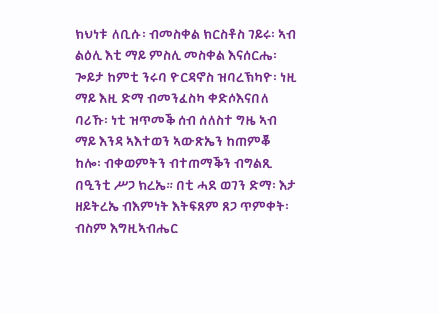ክህነቱ ለቢሱ፡ ብመስቀል ክርስቶስ ገይሩ፡ ኣብ ልዕሊ እቲ ማይ ምስሊ መስቀል እናሰርሔ፡ ጐይታ ከምቲ ንሩባ ዮርዳኖስ ዝባረኽካዮ፡ ነዚ ማይ እዚ ድማ ብመንፈስካ ቀድሶእናበለ ባሪኹ፡ ነቲ ዝጥመቕ ሰብ ሰለስተ ግዜ ኣብ ማይ እንዳ ኣእተወን ኣውጽኤን ከጠምቖ ከሎ፡ ብቀወምትን ብተጠማቕን ብግልጺ በዒንቲ ሥጋ ክረኤ። በቲ ሓደ ወገን ድማ፡ እታ ዘይትረኤ ብእምነት እትፍጸም ጸጋ ጥምቀት፡ ብስም እግዚኣብሔር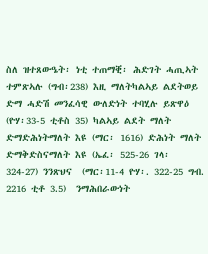ስለ ዝተጸውዔት፡ ነቲ ተጠማቒ፡ ሕድገት ሓጢኣት ተምጽኣሉ (ግብ፡238) እዚ ማለትካልኣይ ልደትወይ ድማ ሓድሽ መንፈሳዊ ውለድነት ተባሂሉ ይጽዋዕ (ዮሃ፡33-5 ቲቶስ 35) ካልኣይ ልደት ማለት ድማድሕነትማለት እዩ (ማር፡ 1616) ድሕነት ማለት ድማቅድስናማለት እዩ (ኤፈ፡ 525-26 ገላ፡ 324-27) ንንጽህና  (ማር፡11-4 ዮሃ፡. 322-25 ግብ. 2216 ቲቶ 3.5)  ንማሕበራውነት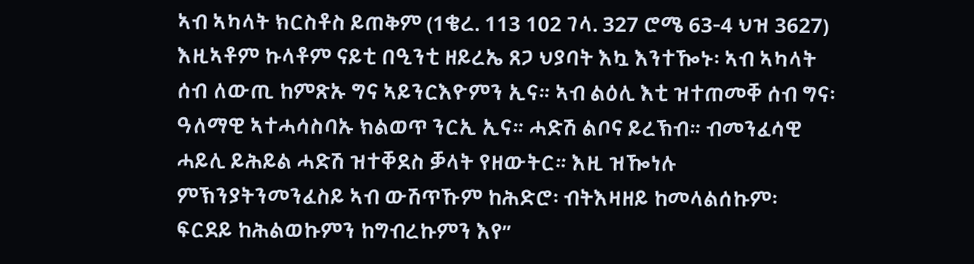ኣብ ኣካላት ክርስቶስ ይጠቅም (1ቄረ. 113 102 ገላ. 327 ሮሜ 63-4 ህዝ 3627) እዚኣቶም ኩላቶም ናይቲ በዒንቲ ዘይረኤ ጸጋ ህያባት እኳ እንተዀኑ፡ ኣብ ኣካላት ሰብ ለውጢ ከምጽኡ ግና ኣይንርእዮምን ኢና። ኣብ ልዕሊ እቲ ዝተጠመቐ ሰብ ግና፡ ዓለማዊ ኣተሓሳስባኡ ክልወጥ ንርኢ ኢና። ሓድሽ ልቦና ይረኽብ። ብመንፈሳዊ ሓይሊ ይሕይል ሓድሽ ዝተቐደስ ቓላት የዘውትር። እዚ ዝዀነሉ ምኽንያትንመንፈስይ ኣብ ውሽጥኹም ከሕድሮ፡ ብትእዛዘይ ከመላልሰኩም፡ ፍርደይ ከሕልወኩምን ከግብረኩምን እየ”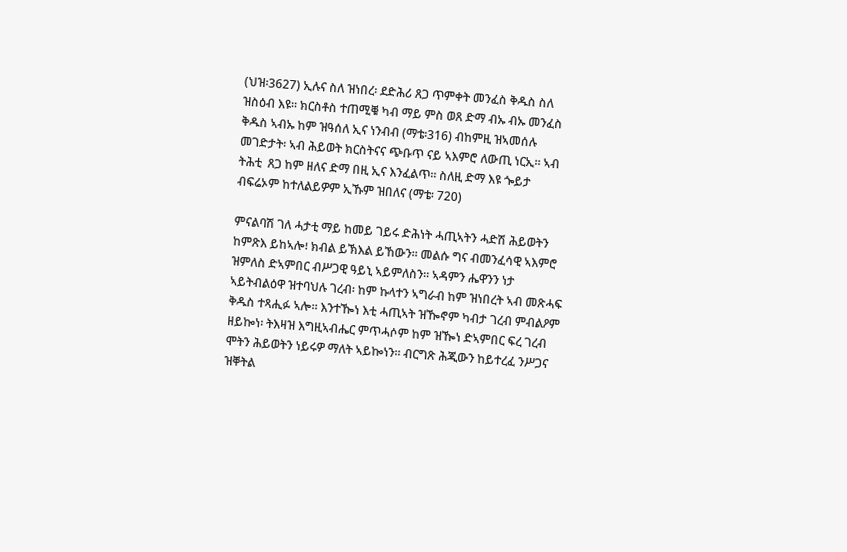(ህዝ፡3627) ኢሉና ስለ ዝነበረ፡ ደድሕሪ ጸጋ ጥምቀት መንፈስ ቅዱስ ስለ ዝስዕብ እዩ። ክርስቶስ ተጠሚቑ ካብ ማይ ምስ ወጸ ድማ ብኡ ብኡ መንፈስ ቅዱስ ኣብኡ ከም ዝዓሰለ ኢና ነንብብ (ማቴ፡316) ብከምዚ ዝኣመሰሉ መገድታት፡ ኣብ ሕይወት ክርስትናና ጭቡጥ ናይ ኣእምሮ ለውጢ ነርኢ። ኣብ ትሕቲ  ጸጋ ከም ዘለና ድማ በዚ ኢና እንፈልጥ። ስለዚ ድማ እዩ ጐይታ ብፍሬኦም ከተለልይዎም ኢኹም ዝበለና (ማቴ፡ 720)

ምናልባሽ ገለ ሓታቲ ማይ ከመይ ገይሩ ድሕነት ሓጢኣትን ሓድሽ ሕይወትን ከምጽእ ይከኣሎ፧ ክብል ይኽእል ይኸውን። መልሱ ግና ብመንፈሳዊ ኣእምሮ ዝምለስ ድኣምበር ብሥጋዊ ዓይኒ ኣይምለስን። ኣዳምን ሔዋንን ነታ ኣይትብልዕዋ ዝተባህሉ ገረብ፡ ከም ኩላተን ኣግራብ ከም ዝነበረት ኣብ መጽሓፍ ቅዱስ ተጻሒፉ ኣሎ። እንተዀነ እቲ ሓጢኣት ዝዀኖም ካብታ ገረብ ምብልዖም ዘይኰነ፡ ትእዛዝ እግዚኣብሔር ምጥሓሶም ከም ዝዀነ ድኣምበር ፍረ ገረብ ሞትን ሕይወትን ነይሩዎ ማለት ኣይኰነን። ብርግጽ ሕጂውን ከይተረፈ ንሥጋና ዝቐትል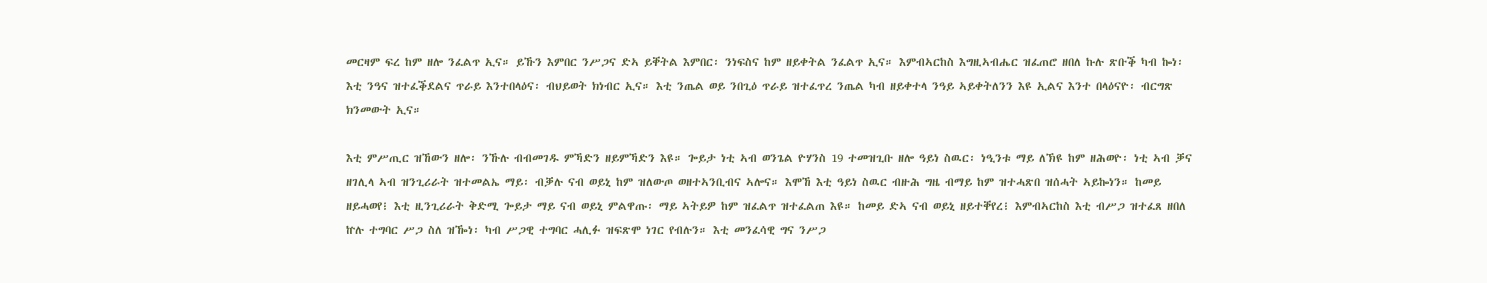መርዛም ፍረ ከም ዘሎ ንፈልጥ ኢና። ይኹን እምበር ንሥጋና ድኣ ይቐትል እምበር፡ ንነፍስና ከም ዘይቀትል ንፈልጥ ኢና። እምብኣርከስ እግዚኣብሔር ዝፈጠሮ ዘበለ ኩሉ ጽቡቕ ካብ ኰነ፡ እቲ ንዓና ዝተፈቕደልና ጥራይ እንተበላዕና፡ ብህይወት ክነብር ኢና። እቲ ንጤል ወይ ንበጊዕ ጥራይ ዝተፈጥረ ንጤል ካብ ዘይቀተላ ንዓይ ኣይቀትለንን እዩ ኢልና እንተ በላዕናዮ፡ ብርግጽ ክንመውት ኢና።

እቲ ምሥጢር ዝኸውን ዘሎ፡ ንኹሉ ብብመገዱ ምኻድን ዘይምኻድን እዩ። ጐይታ ነቲ ኣብ ወንጌል ዮሃንስ 19 ተመዝጊቡ ዘሎ ዓይነ ስዉር፡ ነዒንቱ ማይ ለኽዩ ከም ዘሕወዮ፡ ነቲ ኣብ ቓና ዘገሊላ ኣብ ዝንጊሪራት ዝተመልኤ ማይ፡ ብቓሉ ናብ ወይኒ ከም ዝለውጦ ወዘተኣንቢብና ኣሎና። እሞኸ እቲ ዓይነ ስዉር ብዙሕ ግዜ ብማይ ከም ዝተሓጽበ ዝሰሓት ኣይኰነን። ከመይ ዘይሓወየ፧ እቲ ዚንጊሪራት ቅድሚ ጐይታ ማይ ናብ ወይኒ ምልዋጡ፡ ማይ ኣትይዎ ከም ዝፈልጥ ዝተፈልጠ እዩ። ከመይ ድኣ ናብ ወይኒ ዘይተቐየረ፧ እምብኣርከስ እቲ ብሥጋ ዝተፈጸ ዘበለ ኵሉ ተግባር ሥጋ ስለ ዝዀነ፡ ካብ ሥጋዊ ተግባር ሓሊፉ ዝፍጽሞ ነገር የብሉን። እቲ መንፈሳዊ ግና ንሥጋ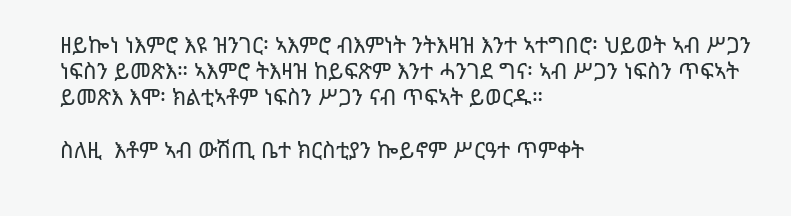ዘይኰነ ነእምሮ እዩ ዝንገር፡ ኣእምሮ ብእምነት ንትእዛዝ እንተ ኣተግበሮ፡ ህይወት ኣብ ሥጋን ነፍስን ይመጽእ። ኣእምሮ ትእዛዝ ከይፍጽም እንተ ሓንገደ ግና፡ ኣብ ሥጋን ነፍስን ጥፍኣት ይመጽእ እሞ፡ ክልቲኣቶም ነፍስን ሥጋን ናብ ጥፍኣት ይወርዱ።

ስለዚ  እቶም ኣብ ውሽጢ ቤተ ክርስቲያን ኰይኖም ሥርዓተ ጥምቀት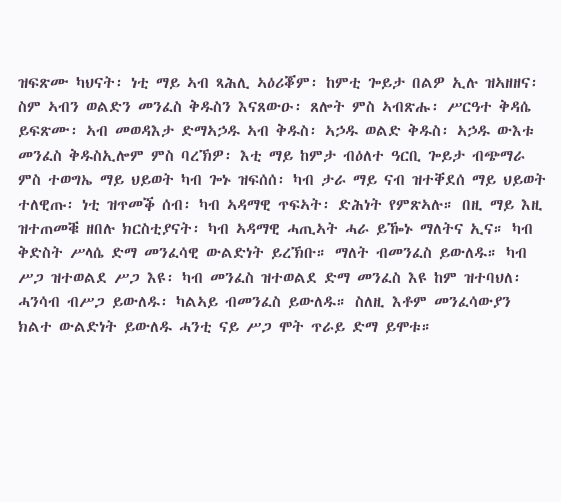ዝፍጽሙ ካህናት፡ ነቲ ማይ ኣብ ጻሕሊ ኣዕሪቖም፡ ከምቲ ጐይታ በልዎ ኢሉ ዝኣዘዘና፡ ስም ኣብን ወልድን መንፈስ ቅዱስን እናጸውዑ፡ ጸሎት ምስ ኣብጽሑ፡ ሥርዓተ ቅዳሴ ይፍጽሙ፡ ኣብ መወዳእታ ድማኣኃዱ ኣብ ቅዱስ፡ ኣኃዱ ወልድ ቅዱስ፡ ኣኃዱ ውእቱ መንፈስ ቅዱስኢሎም ምስ ባረኽዎ፡ እቲ ማይ ከምታ ብዕለተ ዓርቢ ጐይታ ብጭማራ ምስ ተወግኤ ማይ ህይወት ካብ ጐኑ ዝፍሰሰ፡ ካብ ታራ ማይ ናብ ዝተቐደሰ ማይ ህይወት ተለዊጡ፡ ነቲ ዝጥመቕ ሰብ፡ ካብ ኣዳማዊ ጥፍኣት፡ ድሕነት የምጽኣሉ። በዚ ማይ እዚ ዝተጠመቑ ዘበሉ ክርስቲያናት፡ ካብ ኣዳማዊ ሓጢኣት ሓራ ይዀኑ ማለትና ኢና። ካብ ቅድስት ሥላሴ ድማ መንፈሳዊ ውልድነት ይረኽቡ። ማለት ብመንፈስ ይውለዱ። ካብ ሥጋ ዝተወልደ ሥጋ እዩ፡ ካብ መንፈስ ዝተወልደ ድማ መንፈስ እዩ ከም ዝተባህለ፡ ሓንሳብ ብሥጋ ይውለዱ፡ ካልኣይ ብመንፈስ ይውለዱ። ስለዚ እቶም መንፈሳውያን ክልተ ውልድነት ይውለዱ ሓንቲ ናይ ሥጋ ሞት ጥራይ ድማ ይሞቱ።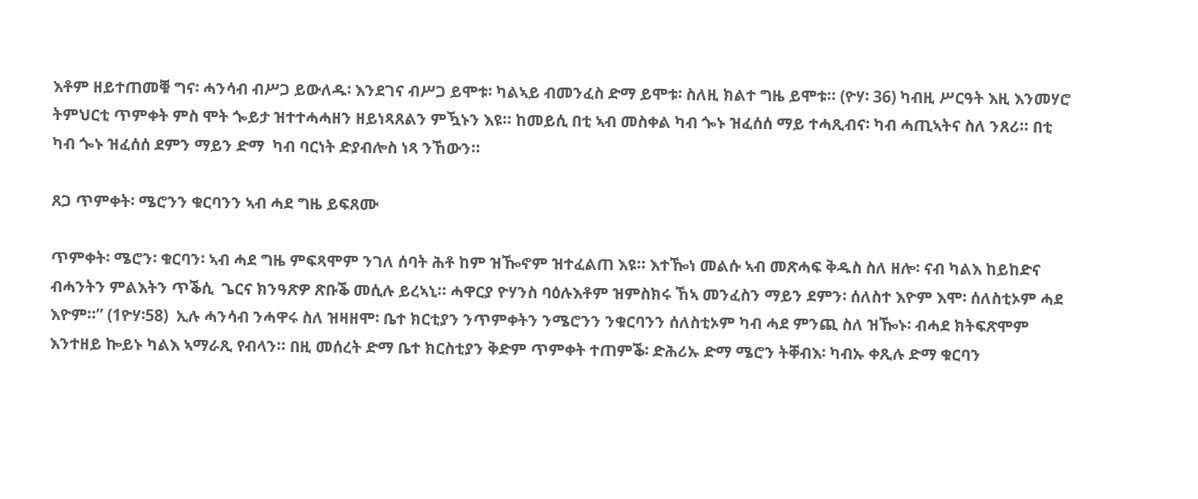እቶም ዘይተጠመቑ ግና፡ ሓንሳብ ብሥጋ ይውለዱ፡ እንደገና ብሥጋ ይሞቱ፡ ካልኣይ ብመንፈስ ድማ ይሞቱ፡ ስለዚ ክልተ ግዜ ይሞቱ። (ዮሃ፡ 36) ካብዚ ሥርዓት እዚ እንመሃሮ ትምህርቲ ጥምቀት ምስ ሞት ጐይታ ዝተተሓሓዘን ዘይነጻጸልን ምዃኑን እዩ። ከመይሲ በቲ ኣብ መስቀል ካብ ጐኑ ዝፈሰሰ ማይ ተሓጺብና፡ ካብ ሓጢኣትና ስለ ንጸሪ። በቲ ካብ ጐኑ ዝፈሰሰ ደምን ማይን ድማ  ካብ ባርነት ድያብሎስ ነጻ ንኸውን።

ጸጋ ጥምቀት፡ ሜሮንን ቁርባንን ኣብ ሓደ ግዜ ይፍጸሙ

ጥምቀት፡ ሜሮን፡ ቁርባን፡ ኣብ ሓደ ግዜ ምፍጻሞም ንገለ ሰባት ሕቶ ከም ዝዀኖም ዝተፈልጠ እዩ። እተዀነ መልሱ ኣብ መጽሓፍ ቅዱስ ስለ ዘሎ፡ ናብ ካልእ ከይከድና ብሓንትን ምልእትን ጥቕሲ  ጌርና ክንዓጽዎ ጽቡቕ መሲሉ ይረኣኒ። ሓዋርያ ዮሃንስ ባዕሉእቶም ዝምስክሩ ኸኣ መንፈስን ማይን ደምን፡ ሰለስተ እዮም እሞ፡ ሰለስቲኦም ሓደ እዮም።” (1ዮሃ፡58)  ኢሉ ሓንሳብ ንሓዋሩ ስለ ዝዛዘሞ፡ ቤተ ክርቲያን ንጥምቀትን ንሜሮንን ንቁርባንን ሰለስቲኦም ካብ ሓደ ምንጪ ስለ ዝዀኑ፡ ብሓደ ክትፍጽሞም እንተዘይ ኰይኑ ካልእ ኣማራጺ የብላን። በዚ መሰረት ድማ ቤተ ክርስቲያን ቅድም ጥምቀት ተጠምቕ፡ ድሕሪኡ ድማ ሜሮን ትቐብእ፡ ካብኡ ቀጺሉ ድማ ቁርባን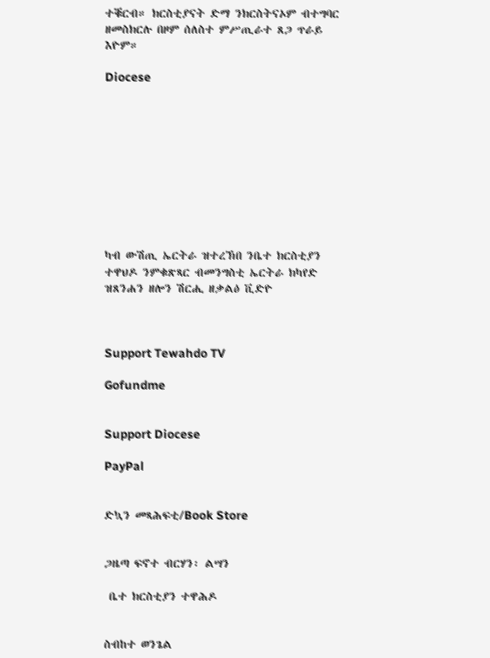ተቑርብ። ክርስቲያናት ድማ ንክርስትናኦም ብተግባር ዘመስክርሉ በዞም ሰለስተ ምሥጢራተ ጸጋ ጥራይ እዮም።

Diocese










ካብ ውሽጢ ኤርትራ ዝተረኽበ ንቤተ ክርስቲያን ተዋህዶ ንምቁጽጻር ብመንግስቲ ኤርትራ ክካየድ ዝጸንሐን ዘሎን ሽርሒ ዘቃልዕ ቪድዮ



Support Tewahdo TV

Gofundme


Support Diocese

PayPal


ድኳን መጻሕፍቲ/Book Store


ጋዜጣ ፍኖተ ብርሃን፡ ልሣን

 ቤተ ክርስቲያን ተዋሕዶ


ስብከተ ወንጌል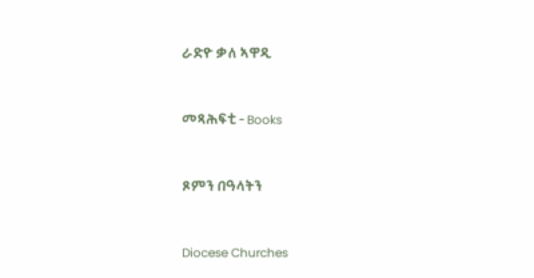ራድዮ ቃለ ኣዋዲ


መጻሕፍቲ - Books


ጾምን በዓላትን


Diocese Churches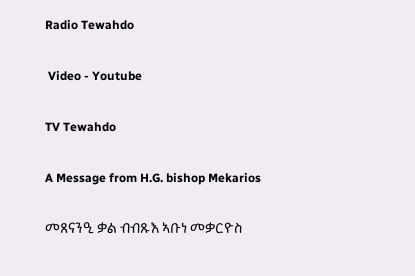Radio Tewahdo

 Video - Youtube

TV Tewahdo

A Message from H.G. bishop Mekarios

መጸናንዒ ቃል ብብጹእ ኣቡነ መቃርዮስ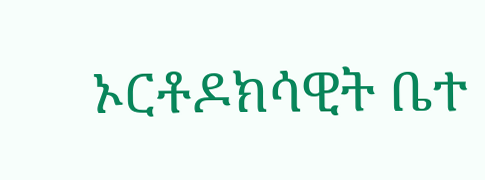ኦርቶዶክሳዊት ቤተ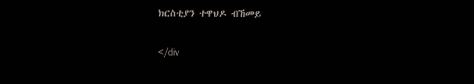ክርስቲያን ተዋህዶ ብኸመይ

</div